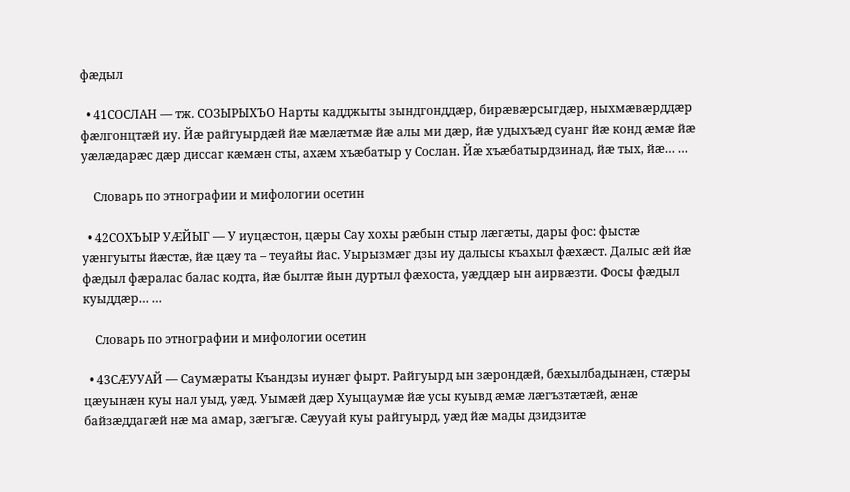фæдыл

  • 41СОСЛАН — тж. СОЗЫРЫХЪО Нарты кадджыты зындгонддæр, бирæвæрсыгдæр, ныхмæвæрддæр фæлгонцтæй иу. Йæ райгуырдæй йæ мæлæтмæ йæ алы ми дæр, йæ удыхъæд суанг йæ конд æмæ йæ уæлæдарæс дæр диссаг кæмæн сты, ахæм хъæбатыр у Сослан. Йæ хъæбатырдзинад, йæ тых, йæ… …

    Словарь по этнографии и мифологии осетин

  • 42СОХЪЫР УÆЙЫГ — У иуцæстон, цæры Сау хохы рæбын стыр лæгæты, дары фос: фыстæ уæнгуыты йæстæ, йæ цæу та – теуайы йас. Уырызмæг дзы иу далысы къахыл фæхæст. Далыс æй йæ фæдыл фæралас балас кодта, йæ былтæ йын дуртыл фæхоста, уæддæр ын аирвæзти. Фосы фæдыл куыддæр… …

    Словарь по этнографии и мифологии осетин

  • 43СÆУУАЙ — Саумæраты Къандзы иунæг фырт. Райгуырд ын зæрондæй, бæхылбадынæн, стæры цæуынæн куы нал уыд, уæд. Уымæй дæр Хуыцаумæ йæ усы куывд æмæ лæгъзтæтæй, æнæ байзæддагæй нæ ма амар, зæгъгæ. Сæууай куы райгуырд, уæд йæ мады дзидзитæ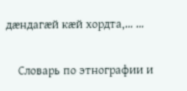дæндагæй кæй хордта,… …

    Словарь по этнографии и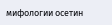мифологии осетин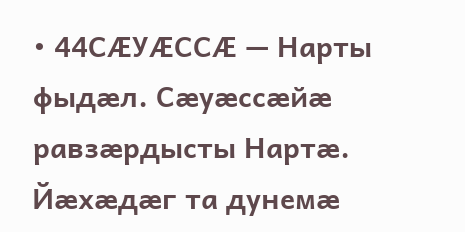• 44СÆУÆССÆ — Нарты фыдæл. Сæуæссæйæ равзæрдысты Нартæ. Йæхæдæг та дунемæ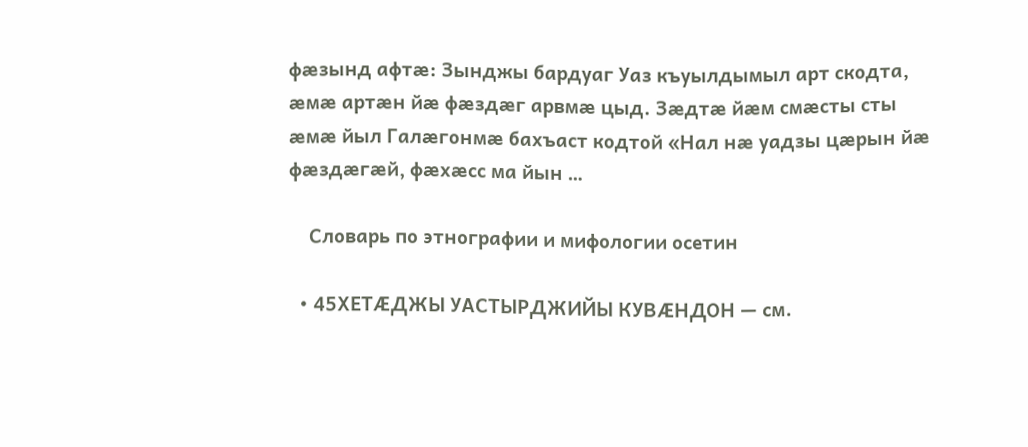фæзынд афтæ: Зынджы бардуаг Уаз къуылдымыл арт скодта, æмæ артæн йæ фæздæг арвмæ цыд. Зæдтæ йæм смæсты сты æмæ йыл Галæгонмæ бахъаст кодтой «Нал нæ уадзы цæрын йæ фæздæгæй, фæхæсс ма йын …

    Словарь по этнографии и мифологии осетин

  • 45ХЕТÆДЖЫ УАСТЫРДЖИЙЫ КУВÆНДОН — см.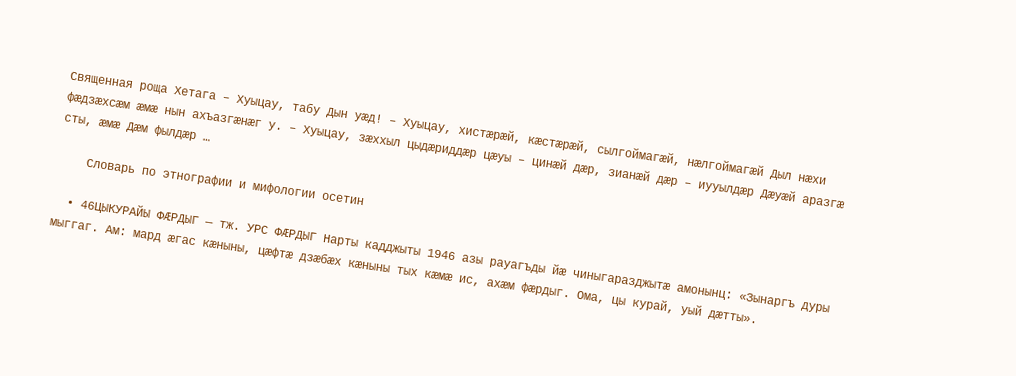Священная роща Хетага – Хуыцау, табу Дын уæд! – Хуыцау, хистæрæй, кæстæрæй, сылгоймагæй, нæлгоймагæй Дыл нæхи фæдзæхсæм æмæ нын ахъазгæнæг у. – Хуыцау, зæххыл цыдæриддæр цæуы – цинæй дæр, зианæй дæр – иууылдæр Дæуæй аразгæ сты, æмæ Дæм фылдæр …

    Словарь по этнографии и мифологии осетин

  • 46ЦЫКУРАЙЫ ФÆРДЫГ — тж. УРС ФÆРДЫГ Нарты кадджыты 1946 азы рауагъды йæ чиныгаразджытæ амонынц: «Зынаргъ дуры мыггаг. Ам: мард æгас кæныны, цæфтæ дзæбæх кæныны тых кæмæ ис, ахæм фæрдыг. Ома, цы курай, уый дæтты».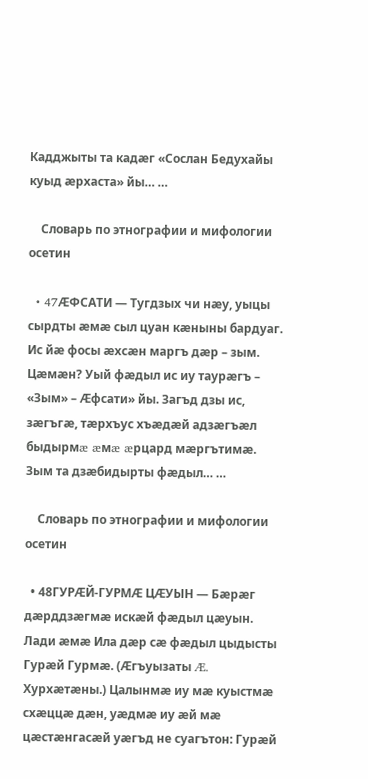Кадджыты та кадæг «Сослан Бедухайы куыд æрхаста» йы… …

    Словарь по этнографии и мифологии осетин

  • 47ÆФСАТИ — Тугдзых чи нæу, уыцы сырдты æмæ сыл цуан кæныны бардуаг. Ис йæ фосы æхсæн маргъ дæр – зым. Цæмæн? Уый фæдыл ис иу таурæгъ – «Зым» – Æфсати» йы. Загъд дзы ис, зæгъгæ, тæрхъус хъæдæй адзæгъæл быдырмæ æмæ æрцард мæргътимæ. Зым та дзæбидырты фæдыл… …

    Словарь по этнографии и мифологии осетин

  • 48ГУРÆЙ-ГУРМÆ ЦÆУЫН — Бæрæг дæрддзæгмæ искæй фæдыл цæуын. Лади æмæ Ила дæр сæ фæдыл цыдысты Гурæй Гурмæ. (Æгъуызаты Æ. Хурхæтæны.) Цалынмæ иу мæ куыстмæ схæццæ дæн, уæдмæ иу æй мæ цæстæнгасæй уæгъд не суагътон: Гурæй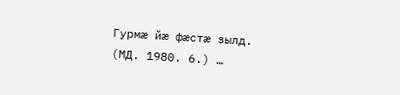Гурмæ йæ фæстæ зылд. (МД. 1980. 6.) …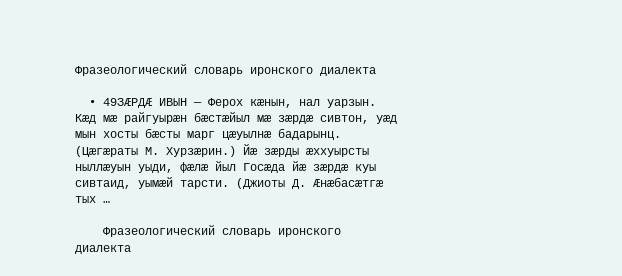Фразеологический словарь иронского диалекта

  • 49ЗÆРДÆ ИВЫН — Ферох кæнын, нал уарзын. Кæд мæ райгуырæн бæстæйыл мæ зæрдæ сивтон, уæд мын хосты бæсты марг цæуылнæ бадарынц. (Цæгæраты М. Хурзæрин.) Йæ зæрды æххуырсты ныллæуын уыди, фæлæ йыл Госæда йæ зæрдæ куы сивтаид, уымæй тарсти. (Джиоты Д. Æнæбасæтгæ тых …

    Фразеологический словарь иронского диалекта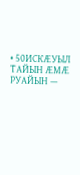• 50ИСКÆУЫЛ ТАЙЫН ÆМÆ РУАЙЫН —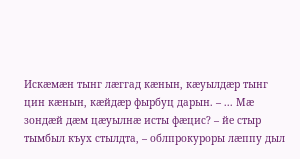Искæмæн тынг лæггад кæнын, кæуылдæр тынг цин кæнын, кæйдæр фырбуц дарын. – ... Мæ зондæй дæм цæуылнæ исты фæцис? – йе стыр тымбыл къух стылдта, – облпрокуроры лæппу дыл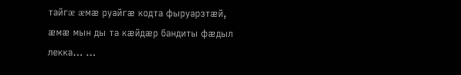тайгæ æмæ руайгæ кодта фыруарзтæй, æмæ мын ды та кæйдæр бандиты фæдыл лекка… …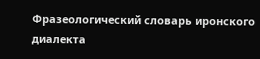Фразеологический словарь иронского диалекта